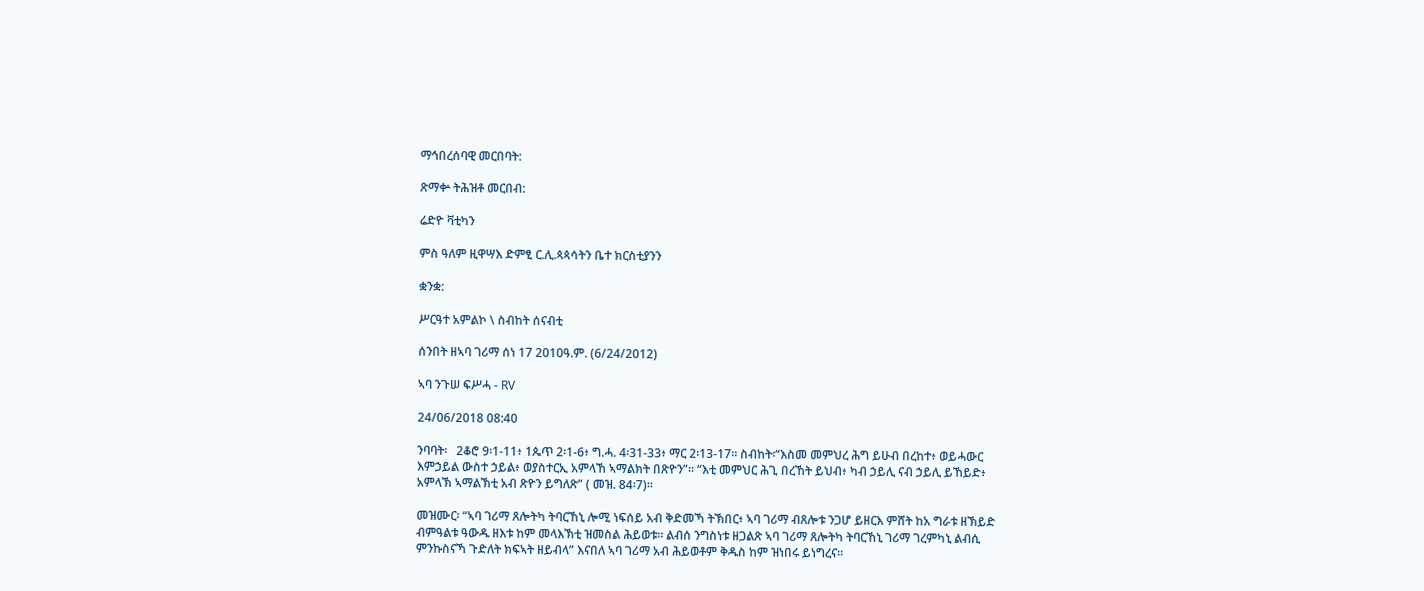ማኅበረሰባዊ መርበባት:

ጽማቍ ትሕዝቶ መርበብ:

ሬድዮ ቫቲካን

ምስ ዓለም ዚዋሣእ ድምፂ ር.ሊ.ጳጳሳትን ቤተ ክርስቲያንን

ቋንቋ:

ሥርዓተ አምልኮ \ ስብከት ሰናብቲ

ሰንበት ዘኣባ ገሪማ ሰነ 17 2010ዓ.ም. (6/24/2012)

ኣባ ንጉሠ ፍሥሓ - RV

24/06/2018 08:40

ንባባት፡   2ቆሮ 9፡1-11፥ 1ጴጥ 2፡1-6፥ ግ.ሓ. 4፡31-33፥ ማር 2፡13-17። ስብከት፡“እስመ መምህረ ሕግ ይሁብ በረከተ፥ ወይሓውር እምኃይል ውስተ ኃይል፥ ወያስተርኢ አምላኸ ኣማልክት በጽዮን”። “እቲ መምህር ሕጊ በረኸት ይህብ፥ ካብ ኃይሊ ናብ ኃይሊ ይኸይድ፥ አምላኽ ኣማልኽቲ አብ ጽዮን ይግለጽ” ( መዝ. 84፡7)።

መዝሙር፡ “ኣባ ገሪማ ጸሎትካ ትባርኸኒ ሎሚ ነፍሰይ አብ ቅድመኻ ትኽበር፥ ኣባ ገሪማ ብጸሎቱ ንጋሆ ይዘርእ ምሸት ከአ ግራቱ ዘኽይድ ብምዓልቱ ዓውዱ ዘእቱ ከም መላእኽቲ ዝመስል ሕይወቱ። ልብሰ ንግስነቱ ዘጋልጽ ኣባ ገሪማ ጸሎትካ ትባርኸኒ ገሪማ ገረምካኒ ልብሲ ምንኩስናኻ ጉድለት ክፍኣት ዘይብላ” እናበለ ኣባ ገሪማ አብ ሕይወቶም ቅዱስ ከም ዝነበሩ ይነግረና።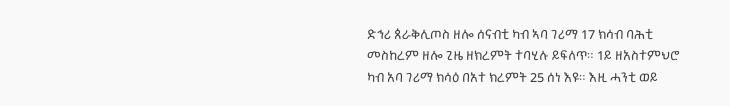ድኅሪ ጰራቅሊጦስ ዘሎ ሰናብቲ ካብ ኣባ ገሪማ 17 ክሳብ ባሕቲ መስከረም ዘሎ ጊዜ ዘክረምት ተባሂሉ ይፍለጥ። 1ይ ዘአስተምህሮ ካብ አባ ገሪማ ክሳዕ በአተ ክረምት 25 ሰነ እዩ። እዚ ሓንቲ ወይ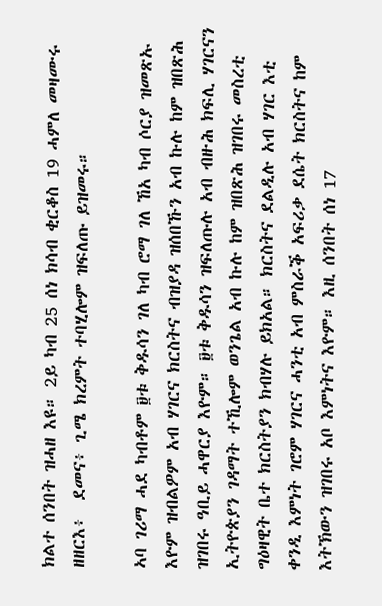ክልተ ሰንበት ዝሓዘ እዩ። 2ይ ካብ 25 ሰነ ክሳብ ቂርቆስ 19 ሓምለ መዛሙሩ ዘዘርእ፥  ደመና፥ ጊሜ ክረምት ተባሂሎም ዝፍለጡ ይዝመሩ።

ኣባ ገሪማ ሓደ ካብቶም ፱ቱ ቅዱሳን ገለ ካብ ሮማ ገለ ኸአ ካብ ሶርያ ዝመጽኡ እዮም ዝብልዎም አብ ሃገርና ክርስትና ብዝያዳ ዝሰበኹን አብ ኩሉ ከም ዝበጽሕ ዝገበሩ ዓቢይ ሓዋርያ እዮም። ፱ቱ ቅዱሳን ዝፍለጡሉ አብ ብዙሕ ክፍሊ ሃገርናን ኢትዮጵያን ገዳማት ተኺሎም ወንጌል አብ ኩሉ ከም ዝበጽሕ ዝገበሩ መስረቲ ግዕዛዊት ቤተ ክርስትያን ክብሃሉ ይክአል። ክርስትና ደልዲሉ አብ ሃገር እቲ ቀንዲ እምነት ገሮም ሃገርና ሓንቲ አብ ምስራቕ አፍሪቃ ደሴት ክርስትና ከም እትኽውን ዝገበሩ አቦ እምነትና እዮም። እዚ ሰንበት ሰነ 17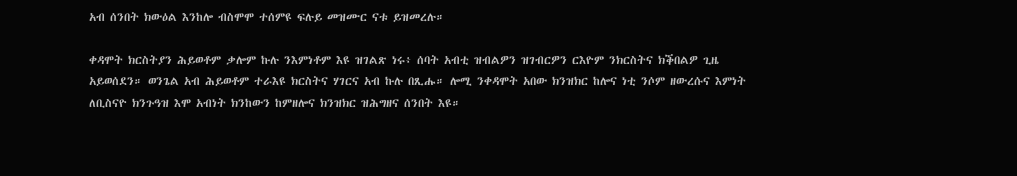አብ ሰንበት ክውዕል እንከሎ ብስሞሞ ተሰምዩ ፍሉይ መዝሙር ናቱ ይዝመረሉ።

ቀዳሞት ክርስትያን ሕይወቶም ቃሎም ኩሉ ንእምነቶም እዩ ዝገልጽ ነሩ፥ ሰባት አብቲ ዝብልዎን ዝገብርዎን ርእዮም ንክርስትና ክቕበልዎ ጊዜ አይወሰደን። ወንጌል አብ ሕይወቶም ተራእዩ ክርስትና ሃገርና አብ ኩሉ በጺሑ። ሎሚ ንቀዳሞት አበው ክንዝክር ከሎና ነቲ ንሶም ዘውረሱና እምነት ለቢስናዮ ክንጉዓዝ እሞ አብነት ክንከውን ከምዘሎና ክንዝክር ዝሕግዘና ሰንበት እዩ።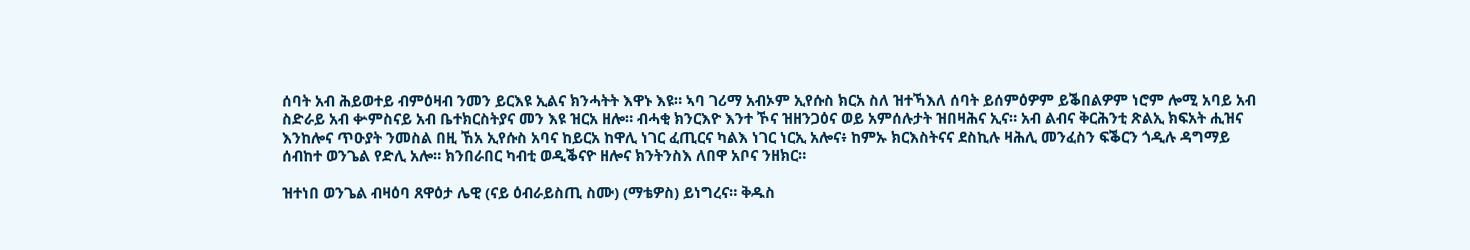ሰባት አብ ሕይወተይ ብምዕዛብ ንመን ይርእዩ ኢልና ክንሓትት እዋኑ እዩ። ኣባ ገሪማ አብኦም ኢየሱስ ክርአ ስለ ዝተኻእለ ሰባት ይሰምዕዎም ይቕበልዎም ነሮም ሎሚ አባይ አብ ስድራይ አብ ቍምስናይ አብ ቤተክርስትያና መን እዩ ዝርአ ዘሎ። ብሓቂ ክንርእዮ እንተ ኾና ዝዘንጋዕና ወይ አምሰሉታት ዝበዛሕና ኢና። አብ ልብና ቅርሕንቲ ጽልኢ ክፍአት ሒዝና እንከሎና ጥዑያት ንመስል በዚ ኸአ ኢየሱስ አባና ከይርአ ከዋሊ ነገር ፈጢርና ካልእ ነገር ነርኢ አሎና፥ ከምኡ ክርእስትናና ደስኪሉ ዛሕሊ መንፈስን ፍቕርን ጎዲሉ ዳግማይ ሰብከተ ወንጌል የድሊ አሎ። ክንበራበር ካብቲ ወዲቕናዮ ዘሎና ክንትንስእ ለበዋ አቦና ንዘክር።

ዝተነበ ወንጌል ብዛዕባ ጸዋዕታ ሌዊ (ናይ ዕብራይስጢ ስሙ) (ማቴዎስ) ይነግረና። ቅዱስ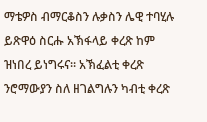ማቴዎስ ብማርቆስን ሉቃስን ሌዊ ተባሂሉ ይጽዋዕ ስርሑ አኽፋላይ ቀረጽ ከም ዝነበረ ይነግሩና። አኽፈልቲ ቀረጽ ንሮማውያን ስለ ዘገልግሉን ካብቲ ቀረጽ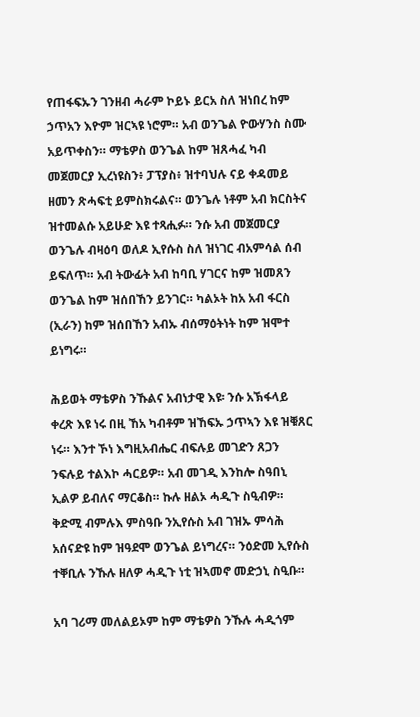የጠፋፍኡን ገንዘብ ሓራም ኮይኑ ይርአ ስለ ዝነበረ ከም ኃጥአን እዮም ዝርኣዩ ነሮም። አብ ወንጌል ዮውሃንስ ስሙ አይጥቀስን። ማቴዎስ ወንጌል ከም ዝጸሓፈ ካብ መጀመርያ ኢረነዩስን፥ ፓፕያስ፥ ዝተባህሉ ናይ ቀዳመይ ዘመን ጽሓፍቲ ይምስክሩልና። ወንጌሉ ነቶም አብ ክርስትና ዝተመልሱ አይሁድ እዩ ተጻሒፉ። ንሱ አብ መጀመርያ ወንጌሉ ብዛዕባ ወለዶ ኢየሱስ ስለ ዝነገር ብአምሳል ሰብ ይፍለጥ። አብ ትውፊት አብ ከባቢ ሃገርና ከም ዝመጸን ወንጌል ከም ዝሰበኸን ይንገር። ካልኦት ከአ አብ ፋርስ (ኢራን) ከም ዝሰበኸን አብኡ ብሰማዕትነት ከም ዝሞተ ይነግሩ።

ሕይወት ማቴዎስ ንኹልና አብነታዊ እዩ፡ ንሱ አኽፋላይ ቀረጽ እዩ ነሩ በዚ ኸአ ካብቶም ዝኸፍኡ ኃጥኣን እዩ ዝቑጸር ነሩ። እንተ ኾነ እግዚአብሔር ብፍሉይ መገድን ጸጋን ንፍሉይ ተልእኮ ሓርይዎ። አብ መገዲ እንከሎ ስዓበኒ ኢልዎ ይብለና ማርቆስ። ኩሉ ዘልኦ ሓዲጉ ስዒብዎ። ቅድሚ ብምሉእ ምስዓቡ ንኢየሱስ አብ ገዝኡ ምሳሕ አሰናድዩ ከም ዝዓደሞ ወንጌል ይነግረና። ንዕድመ ኢየሱስ ተቐቢሉ ንኹሉ ዘለዎ ሓዲጉ ነቲ ዝኣመኖ መድኃኒ ስዒቡ።

አባ ገሪማ መለልይኦም ከም ማቴዎስ ንኹሉ ሓዲጎም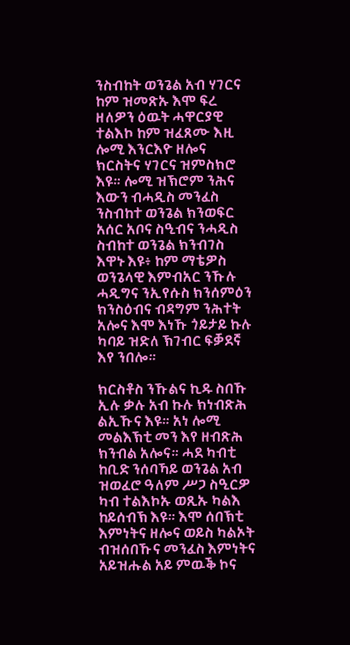ንስብከት ወንጌል አብ ሃገርና ከም ዝመጽኡ እሞ ፍረ ዘለዎን ዕዉት ሓዋርያዊ ተልእኮ ከም ዝፈጸሙ እዚ ሎሚ እንርእዮ ዘሎና ክርስትና ሃገርና ዝምስክሮ እዩ። ሎሚ ዝኽሮም ንሕና እውን ብሓዲስ መንፈስ ንስብከተ ወንጌል ክንወፍር አሰር አቦና ስዒብና ንሓዲስ ስብከተ ወንጌል ክንብገስ እዋኑ እዩ፥ ከም ማቴዎስ ወንጌላዊ እምብአር ንኹሉ ሓዲግና ንኢየሱስ ክንሰምዕን ክንስዕብና ብዳግም ንሕተት አሎና እሞ እነኹ ጎይታይ ኩሉ ካባይ ዝድለ ኽገብር ፍቓደኛ እየ ንበሎ።

ክርስቶስ ንኹልና ኪዱ ስበኹ ኢሉ ቃሉ አብ ኩሉ ክነብጽሕ ልኢኹና እዩ። አነ ሎሚ መልእኽቲ መን እየ ዘብጽሕ ክንብል አሎና። ሓደ ካብቲ ከቢድ ንሰባኻይ ወንጌል አብ ዝወፈሮ ዓለም ሥጋ ስዒርዎ ካብ ተልእኮኡ ወጺኡ ካልእ ከይሰብኽ እዩ። እሞ ሰበኽቲ እምነትና ዘሎና ወይስ ካልኦት ብዝሰበኹና መንፈስ እምነትና አይዝሑል አይ ምዉቕ ኮና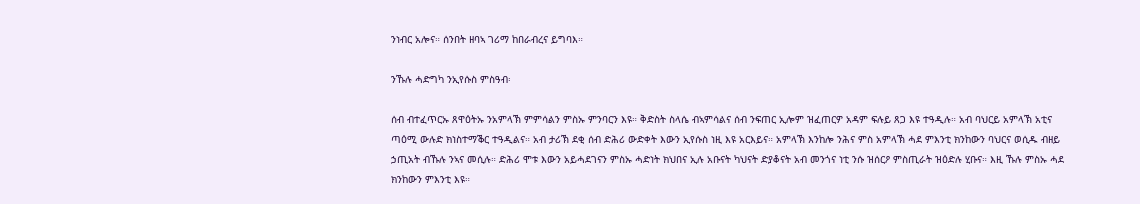ንነብር አሎና። ሰንበት ዘባኣ ገሪማ ከበራብረና ይግባእ።

ንኹሉ ሓድግካ ንኢየሱስ ምስዓብ፡

ሰብ ብተፈጥርኡ ጸዋዕትኡ ንአምላኽ ምምሳልን ምስኡ ምንባርን እዩ። ቅድስት ስላሴ ብኣምሳልና ሰብ ንፍጠር ኢሎም ዝፈጠርዎ አዳም ፍሉይ ጸጋ እዩ ተዓዲሉ። አብ ባህርይ አምላኽ አቲና ጣዕሚ ውሉድ ክነስተማቕር ተዓዲልና። አብ ታሪኽ ደቂ ሰብ ድሕሪ ውድቀት እውን ኢየሱስ ነዚ እዩ አርእይና። አምላኽ እንከሎ ንሕና ምስ አምላኽ ሓደ ምእንቲ ክንከውን ባህርና ወሲዱ ብዘይ ኃጢአት ብኹሉ ንኣና መሲሉ። ድሕሪ ሞቱ እውን አይሓደገናን ምስኡ ሓድነት ክህበና ኢሉ አቡናት ካህናት ድያቆናት አብ መንጎና ነቲ ንሱ ዝሰርዖ ምስጢራት ዝዕድሉ ሂቡና። እዚ ኹሉ ምስኡ ሓደ ክንከውን ምእንቲ እዩ።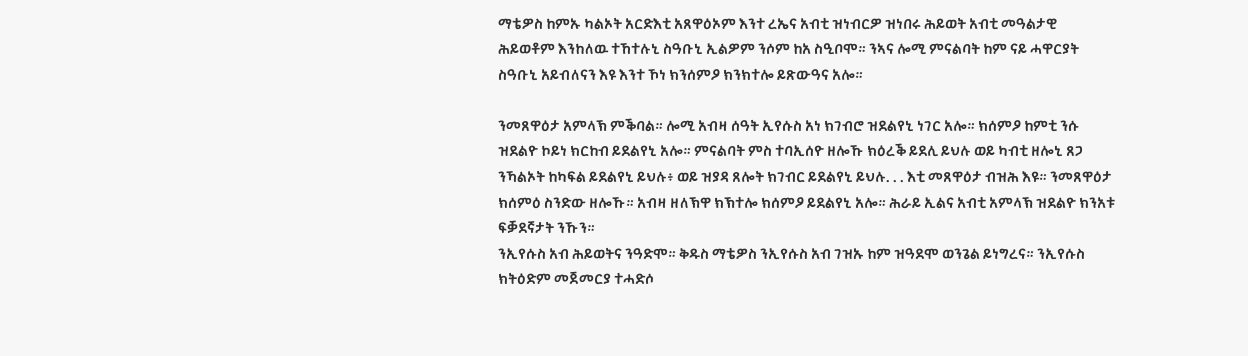ማቴዎስ ከምኡ ካልኦት አርድእቲ አጸዋዕኦም እንተ ረኤና አብቲ ዝነብርዎ ዝነበሩ ሕይወት አብቲ መዓልታዊ ሕይወቶም እንከለዉ ተኸተሉኒ ስዓቡኒ ኢልዎም ንሶም ከአ ስዒቦሞ። ንኣና ሎሚ ምናልባት ከም ናይ ሓዋርያት ስዓቡኒ አይብለናን እዩ እንተ ኾነ ክንሰምዖ ክንክተሎ ይጽውዓና አሎ።

ንመጸዋዕታ አምላኽ ምቕባል። ሎሚ አብዛ ሰዓት ኢየሱስ አነ ክገብሮ ዝደልየኒ ነገር አሎ። ክሰምዖ ከምቲ ንሱ ዝደልዮ ኮይነ ክርከብ ይደልየኒ አሎ። ምናልባት ምስ ተባኢሰዮ ዘሎኹ ክዕረቕ ይደሊ ይህሉ ወይ ካብቲ ዘሎኒ ጸጋ ንኻልኦት ከካፍል ይደልየኒ ይህሉ፥ ወይ ዝያዳ ጸሎት ክገብር ይደልየኒ ይህሉ. . . እቲ መጸዋዕታ ብዝሕ እዩ። ንመጸዋዕታ ክሰምዕ ስንድው ዘሎኹ። አብዛ ዘለኽዋ ክኽተሎ ክሰምዖ ይደልየኒ አሎ። ሕራይ ኢልና አብቲ አምላኽ ዝደልዮ ክንአቱ ፍቓደኛታት ንኹን።
ንኢየሱስ አብ ሕይወትና ንዓድሞ። ቅዱስ ማቴዎስ ንኢየሱስ አብ ገዝኡ ከም ዝዓደሞ ወንጌል ይነግረና። ንኢየሱስ ክትዕድም መጀመርያ ተሓድሶ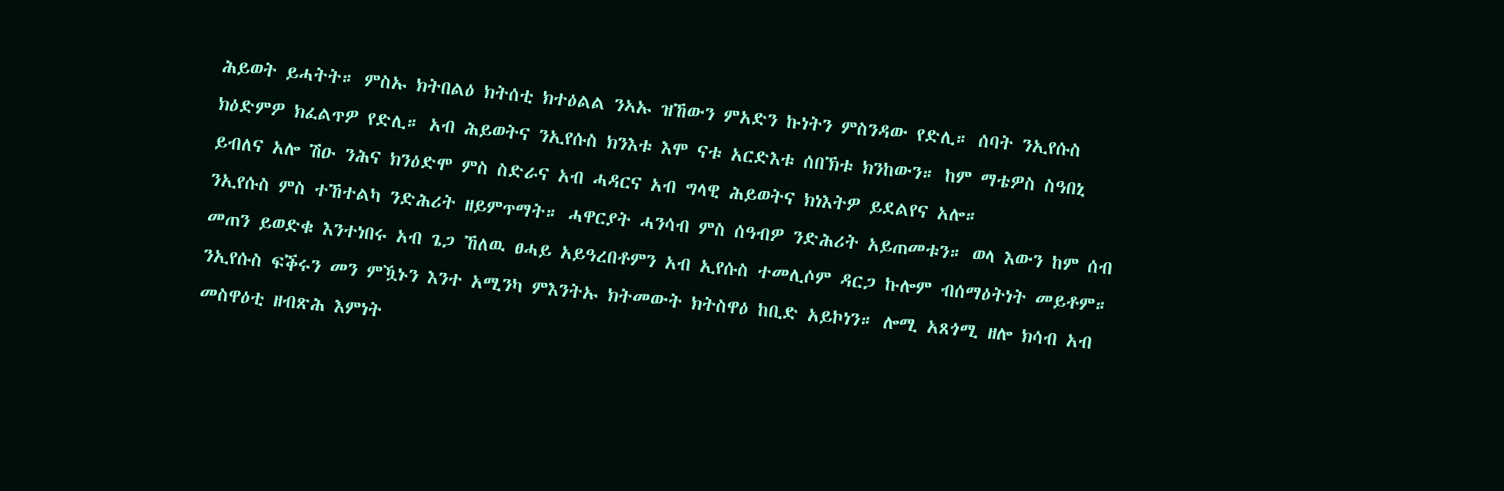ሕይወት ይሓትት። ምስኡ ክትበልዕ ክትሰቲ ክተዕልል ንኣኡ ዝኸውን ምአድን ኩነትን ምስንዳው የድሊ። ሰባት ንኢየሱስ ክዕድምዎ ክፈልጥዎ የድሊ። አብ ሕይወትና ንኢየሱስ ክንእቱ እሞ ናቱ አርድእቱ ሰበኽቱ ክንከውን። ከም ማቴዎስ ስዓበኒ ይብለና አሎ ሽዑ ንሕና ክንዕድሞ ምስ ስድራና አብ ሓዳርና አብ ግላዊ ሕይወትና ክነእትዎ ይደልየና አሎ።
ንኢየሱስ ምስ ተኸተልካ ንድሕሪት ዘይምጥማት። ሓዋርያት ሓንሳብ ምስ ሰዓብዎ ንድሕሪት አይጠመቱን። ወላ እውን ከም ሰብ መጠን ይወድቁ እንተነበሩ አብ ጌጋ ኸለዉ ፀሓይ አይዓረበቶምን አብ ኢየሱስ ተመሊሶም ዳርጋ ኩሎም ብሰማዕትነት መይቶም። ንኢየሱስ ፍቕሩን መን ምዃኑን እንተ አሚንካ ምእንትኡ ክትመውት ክትስዋዕ ከቢድ አይኮነን። ሎሚ አጸጎሚ ዘሎ ክሳብ አብ መስዋዕቲ ዘብጽሕ እምነት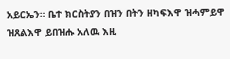አይርኤን። ቤተ ክርስትያን በዝን በትን ዘካፍእዋ ዝሓምይዋ ዝጸልእዋ ይበዝሑ አለዉ እዚ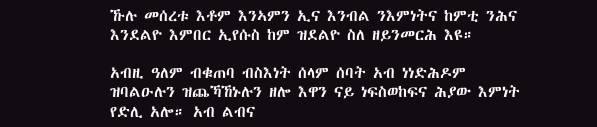ኹሉ መሰረቱ እቶም እንኣምን ኢና እንብል ንእምነትና ከምቲ ንሕና እንደልዮ እምበር ኢየሱስ ከም ዝደልዮ ስለ ዘይንመርሕ እዩ።

አብዚ ዓለም ብቁጠባ ብስእነት ሰላም ሰባት አብ ነነድሕዶም ዝባልዑሉን ዝጨኻኸኑሉን ዘሎ እዋን ናይ ነፍስወከፍና ሕያው እምነት የድሊ አሎ። አብ ልብና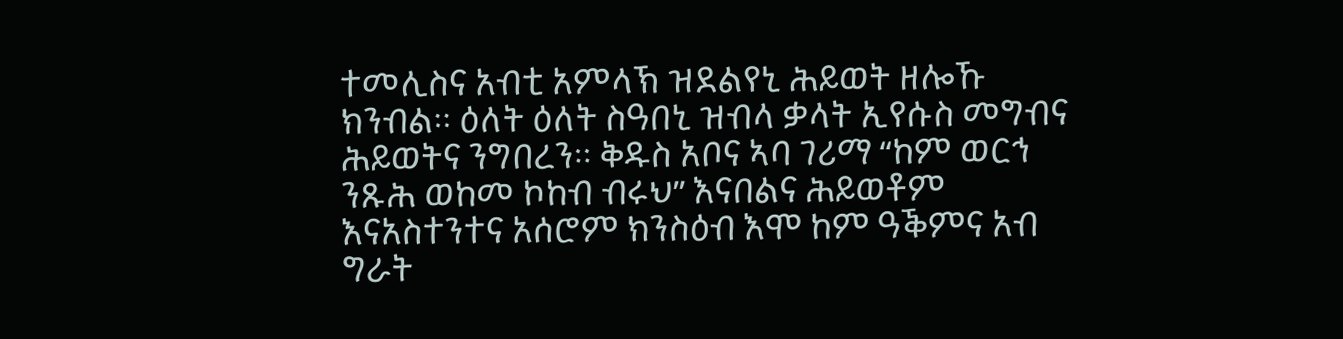ተመሊስና አብቲ አምላኽ ዝደልየኒ ሕይወት ዘሎኹ ክንብል። ዕለት ዕለት ስዓበኒ ዝብላ ቃላት ኢየሱስ መግብና ሕይወትና ንግበረን። ቅዱስ አቦና ኣባ ገሪማ “ከም ወርኅ ንጹሕ ወከመ ኮከብ ብሩህ” እናበልና ሕይወቶም እናአስተንተና አሰሮም ክንስዕብ እሞ ከም ዓቕምና አብ ግራት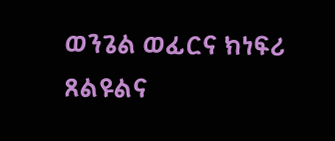ወንጌል ወፊርና ክነፍሪ ጸልዩልና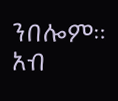ንበሎም። አብ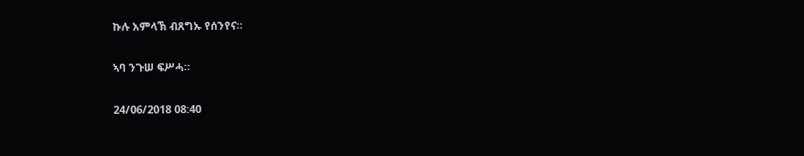ኩሉ አምላኽ ብጸግኡ የሰንየና።

ኣባ ንጉሠ ፍሥሓ።

24/06/2018 08:40